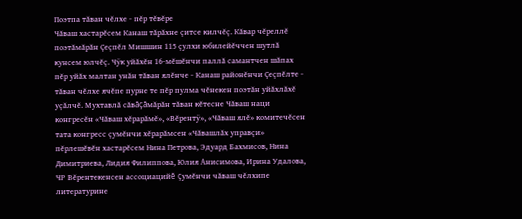Поэтпа тăван чĕлхе - пĕр тĕвĕре
Чăваш хастарĕсем Канаш тăрăхне çитсе килчĕç. Кăвар чĕреллĕ поэтăмăрăн Çеçпĕл Мишшин 115 çулхи юбилейĕччен шутлă кунсем юлчĕç. Чÿк уйăхĕн 16-мĕшĕнчи паллă самантчен шăпах пĕр уйăх малтан унăн тăван ялĕнче - Канаш районĕнчи Çеçпĕлте - тăван чĕлхе ячĕпе пурне те пĕр пулма чĕнекен поэтăн уйăхлăхĕ уçăлчĕ. Мухтавлă сăвăçăмăрăн тăван кĕтесне Чăваш наци конгресĕн «Чăваш хĕрарăмĕ», «Вĕрентÿ», «Чăваш ялĕ» комитечĕсен тата конгресс çумĕнчи хĕрарăмсен «Чăвашлăх управçи» пĕрлешĕвĕн хастарĕсем Нина Петрова, Эдуард Бахмисов, Нина Димитриева, Лидия Филиппова, Юлия Анисимова, Ирина Удалова, ЧР Вĕрентекенсен ассоциацийĕ çумĕнчи чăваш чĕлхипе литературине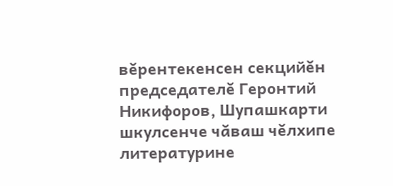вĕрентекенсен секцийĕн председателĕ Геронтий Никифоров, Шупашкарти шкулсенче чăваш чĕлхипе литературине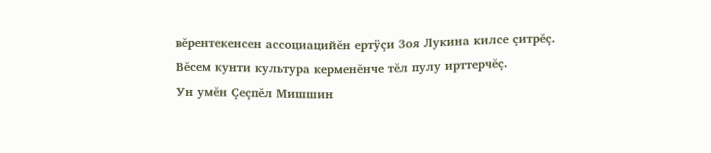вĕрентекенсен ассоциацийĕн ертÿçи Зоя Лукина килсе çитрĕç.
Вĕсем кунти культура керменĕнче тĕл пулу ирттерчĕç.
Ун умĕн Çеçпĕл Мишшин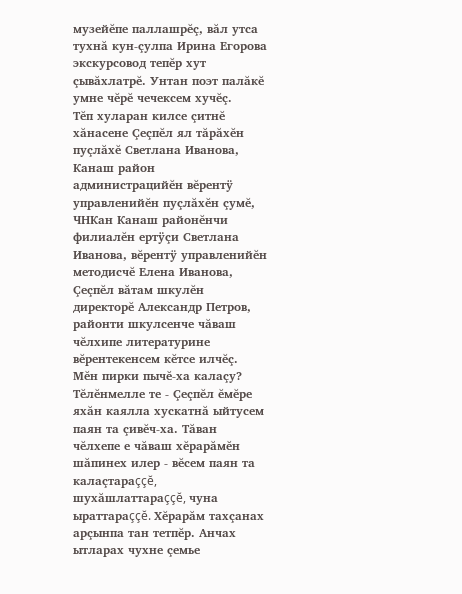музейĕпе паллашрĕç, вăл утса тухнă кун-çулпа Ирина Егорова экскурсовод тепĕр хут çывăхлатрĕ. Унтан поэт палăкĕ умне чĕрĕ чечексем хучĕç.
Тĕп хуларан килсе çитнĕ хăнасене Çеçпĕл ял тăрăхĕн пуçлăхĕ Светлана Иванова, Канаш район администрацийĕн вĕрентÿ управленийĕн пуçлăхĕн çумĕ, ЧНКан Канаш районĕнчи филиалĕн ертÿçи Светлана Иванова, вĕрентÿ управленийĕн методисчĕ Елена Иванова, Çеçпĕл вăтам шкулĕн директорĕ Александр Петров, районти шкулсенче чăваш чĕлхипе литературине вĕрентекенсем кĕтсе илчĕç.
Мĕн пирки пычĕ-ха калаçу? Тĕлĕнмелле те - Çеçпĕл ĕмĕре яхăн каялла хускатнă ыйтусем паян та çивĕч-ха. Тăван чĕлхепе е чăваш хĕрарăмĕн шăпинех илер - вĕсем паян та калаçтараççĕ, шухăшлаттараççĕ, чуна ыраттараççĕ. Хĕрарăм тахçанах арçынпа тан тетпĕр. Анчах ытларах чухне çемье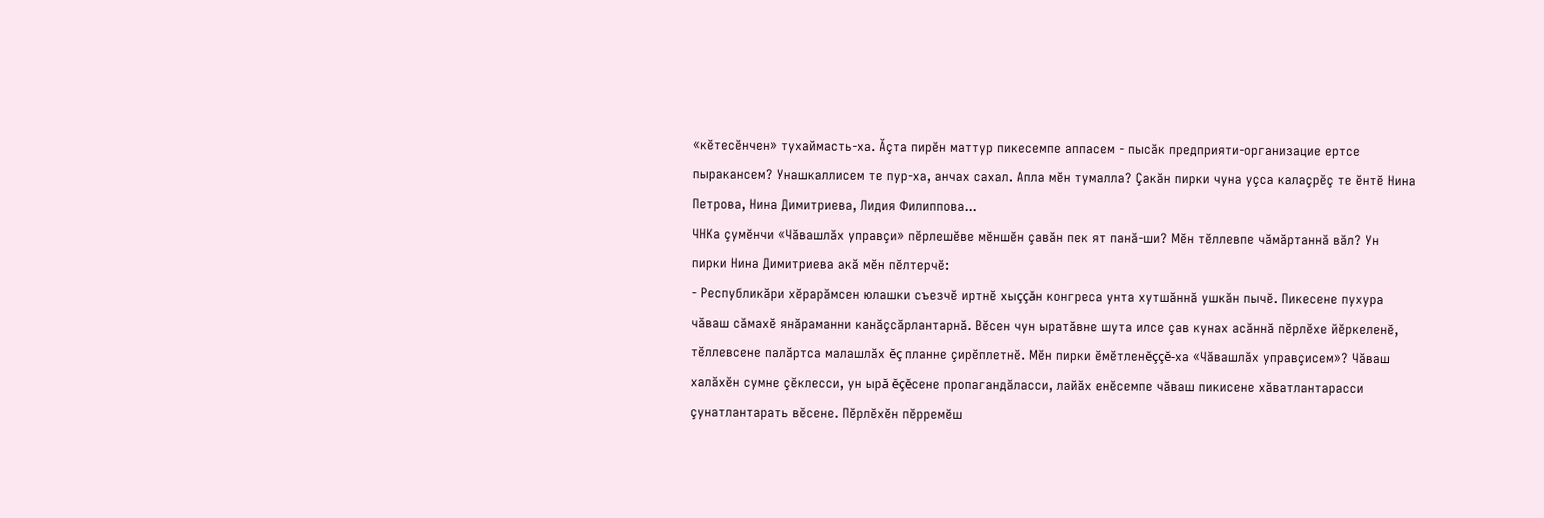«кĕтесĕнчен» тухаймасть-ха. Ăçта пирĕн маттур пикесемпе аппасем - пысăк предприяти-организацие ертсе пыракансем? Унашкаллисем те пур-ха, анчах сахал. Апла мĕн тумалла? Çакăн пирки чуна уçса калаçрĕç те ĕнтĕ Нина Петрова, Нина Димитриева, Лидия Филиппова...
ЧНКа çумĕнчи «Чăвашлăх управçи» пĕрлешĕве мĕншĕн çавăн пек ят панă-ши? Мĕн тĕллевпе чăмăртаннă вăл? Ун пирки Нина Димитриева акă мĕн пĕлтерчĕ:
- Республикăри хĕрарăмсен юлашки съезчĕ иртнĕ хыççăн конгреса унта хутшăннă ушкăн пычĕ. Пикесене пухура чăваш сăмахĕ янăраманни канăçсăрлантарнă. Вĕсен чун ыратăвне шута илсе çав кунах асăннă пĕрлĕхе йĕркеленĕ, тĕллевсене палăртса малашлăх ĕç планне çирĕплетнĕ. Мĕн пирки ĕмĕтленĕççĕ-ха «Чăвашлăх управçисем»? Чăваш халăхĕн сумне çĕклесси, ун ырă ĕçĕсене пропагандăласси, лайăх енĕсемпе чăваш пикисене хăватлантарасси çунатлантарать вĕсене. Пĕрлĕхĕн пĕрремĕш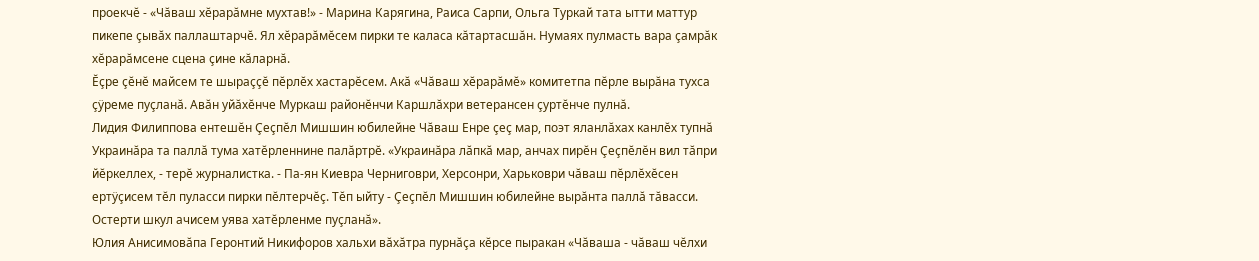проекчĕ - «Чăваш хĕрарăмне мухтав!» - Марина Карягина, Раиса Сарпи, Ольга Туркай тата ытти маттур пикепе çывăх паллаштарчĕ. Ял хĕрарăмĕсем пирки те каласа кăтартасшăн. Нумаях пулмасть вара çамрăк хĕрарăмсене сцена çине кăларнă.
Ĕçре çĕнĕ майсем те шыраççĕ пĕрлĕх хастарĕсем. Акă «Чăваш хĕрарăмĕ» комитетпа пĕрле вырăна тухса çÿреме пуçланă. Авăн уйăхĕнче Муркаш районĕнчи Каршлăхри ветерансен çуртĕнче пулнă.
Лидия Филиппова ентешĕн Çеçпĕл Мишшин юбилейне Чăваш Енре çеç мар, поэт яланлăхах канлĕх тупнă Украинăра та паллă тума хатĕрленнине палăртрĕ. «Украинăра лăпкă мар, анчах пирĕн Çеçпĕлĕн вил тăпри йĕркеллех, - терĕ журналистка. - Па-ян Киевра Черниговри, Херсонри, Харьковри чăваш пĕрлĕхĕсен ертÿçисем тĕл пуласси пирки пĕлтерчĕç. Тĕп ыйту - Çеçпĕл Мишшин юбилейне вырăнта паллă тăвасси. Остерти шкул ачисем уява хатĕрленме пуçланă».
Юлия Анисимовăпа Геронтий Никифоров хальхи вăхăтра пурнăçа кĕрсе пыракан «Чăваша - чăваш чĕлхи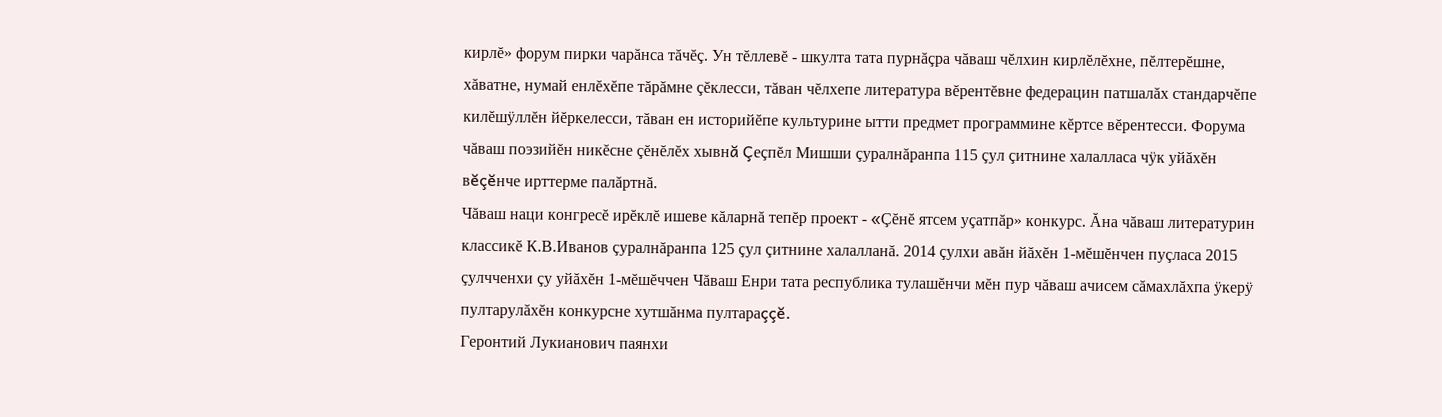кирлĕ» форум пирки чарăнса тăчĕç. Ун тĕллевĕ - шкулта тата пурнăçра чăваш чĕлхин кирлĕлĕхне, пĕлтерĕшне, хăватне, нумай енлĕхĕпе тăрăмне çĕклесси, тăван чĕлхепе литература вĕрентĕвне федерацин патшалăх стандарчĕпе килĕшÿллĕн йĕркелесси, тăван ен историйĕпе культурине ытти предмет программине кĕртсе вĕрентесси. Форума чăваш поэзийĕн никĕсне çĕнĕлĕх хывнă Çеçпĕл Мишши çуралнăранпа 115 çул çитнине халалласа чÿк уйăхĕн вĕçĕнче ирттерме палăртнă.
Чăваш наци конгресĕ ирĕклĕ ишеве кăларнă тепĕр проект - «Çĕнĕ ятсем уçатпăр» конкурс. Ăна чăваш литературин классикĕ К.В.Иванов çуралнăранпа 125 çул çитнине халалланă. 2014 çулхи авăн йăхĕн 1-мĕшĕнчен пуçласа 2015 çулчченхи çу уйăхĕн 1-мĕшĕччен Чăваш Енри тата республика тулашĕнчи мĕн пур чăваш ачисем сăмахлăхпа ÿкерÿ пултарулăхĕн конкурсне хутшăнма пултараççĕ.
Геронтий Лукианович паянхи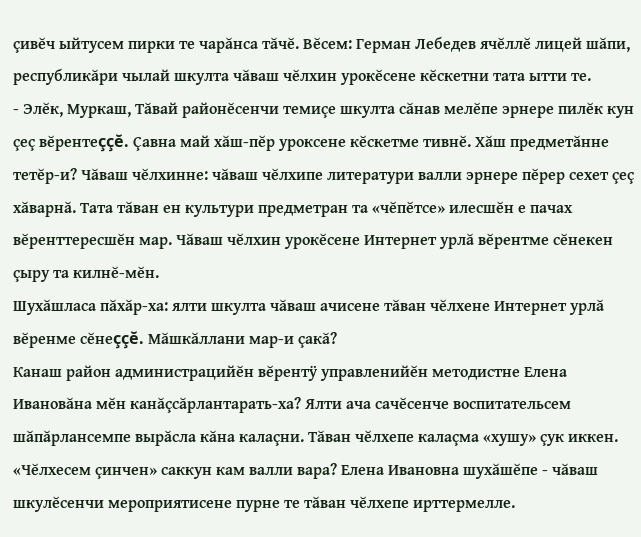çивĕч ыйтусем пирки те чарăнса тăчĕ. Вĕсем: Герман Лебедев ячĕллĕ лицей шăпи, республикăри чылай шкулта чăваш чĕлхин урокĕсене кĕскетни тата ытти те.
- Элĕк, Муркаш, Тăвай районĕсенчи темиçе шкулта сăнав мелĕпе эрнере пилĕк кун çеç вĕрентеççĕ. Çавна май хăш-пĕр уроксене кĕскетме тивнĕ. Хăш предметăнне тетĕр-и? Чăваш чĕлхинне: чăваш чĕлхипе литератури валли эрнере пĕрер сехет çеç хăварнă. Тата тăван ен культури предметран та «чĕпĕтсе» илесшĕн е пачах вĕренттересшĕн мар. Чăваш чĕлхин урокĕсене Интернет урлă вĕрентме сĕнекен çыру та килнĕ-мĕн.
Шухăшласа пăхăр-ха: ялти шкулта чăваш ачисене тăван чĕлхене Интернет урлă вĕренме сĕнеççĕ. Мăшкăллани мар-и çакă?
Канаш район администрацийĕн вĕрентÿ управленийĕн методистне Елена Ивановăна мĕн канăçсăрлантарать-ха? Ялти ача сачĕсенче воспитательсем шăпăрлансемпе вырăсла кăна калаçни. Тăван чĕлхепе калаçма «хушу» çук иккен. «Чĕлхесем çинчен» саккун кам валли вара? Елена Ивановна шухăшĕпе - чăваш шкулĕсенчи мероприятисене пурне те тăван чĕлхепе ирттермелле.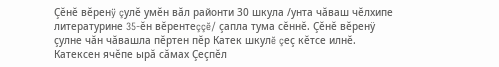Çĕнĕ вĕренÿ çулĕ умĕн вăл районти 30 шкула /унта чăваш чĕлхипе литературине 35-ĕн вĕрентеççĕ/ çапла тума сĕннĕ. Çĕнĕ вĕренÿ çулне чăн чăвашла пĕртен пĕр Катек шкулĕ çеç кĕтсе илнĕ.
Катексен ячĕпе ырă сăмах Çеçпĕл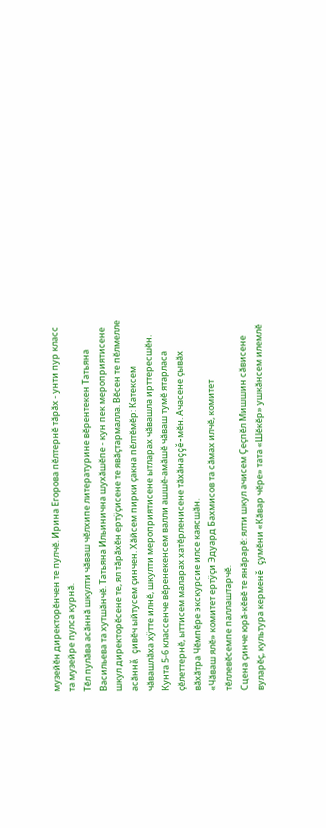музейĕн директорĕнчен те пулчĕ. Ирина Егорова пĕлтернĕ тăрăх - унти пур класс та музейре пулса курнă.
Тĕл пулăва асăннă шкулти чăваш чĕлхипе литературине вĕрентекен Татьяна Васильева та хутшăнчĕ. Татьяна Ильинична шухăшĕпе - кун пек мероприятисене шкул директорĕсене те, ял тăрăхĕн ертÿçисене те явăçтармалла. Вĕсен те пĕлмелле асăннă çивĕч ыйтусем çинчен. Хăйсем пирки çакна пĕлтĕмĕр: Катексем чăвашлăха хÿтте илнĕ, шкулти мероприятисене ытларах чăвашла ирттересшĕн. Кунта 5-6 классенче вĕренекенсем валли ашшĕ-амăшĕ чăваш тумĕ ятарласа çĕлеттернĕ, ыттисем маларах хатĕрленисене тăхăнаççĕ-мĕн. Ачасене çывăх вăхăтра Чĕмпĕре экскурсие илсе каясшăн.
«Чăваш ялĕ» комитет ертÿçи Эдуард Бахмисов та сăмах илчĕ, комитет тĕллевĕсемпе паллаштарчĕ.
Сцена çинче юрă-кĕвĕ те янăрарĕ: ялти шкул ачисем Çеçпĕл Мишшин сăвисене вуларĕç, культура керменĕ çумĕни «Кăвар чĕре» тата «Шĕкĕр» ушкăнсем илемлĕ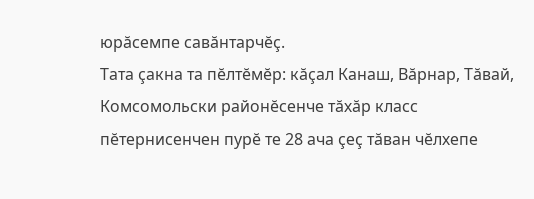юрăсемпе савăнтарчĕç.
Тата çакна та пĕлтĕмĕр: кăçал Канаш, Вăрнар, Тăвай, Комсомольски районĕсенче тăхăр класс пĕтернисенчен пурĕ те 28 ача çеç тăван чĕлхепе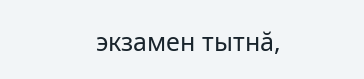экзамен тытнă,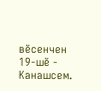вĕсенчен 19-шĕ - Канашсем.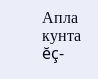Апла кунта ĕç-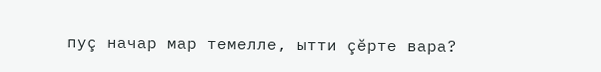пуç начар мар темелле, ытти çĕрте вара?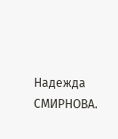Надежда СМИРНОВА.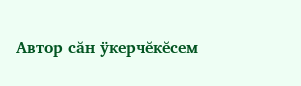Автор сăн ÿкерчĕкĕсем